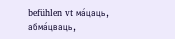befühlen vt ма́цаць, абма́цваць,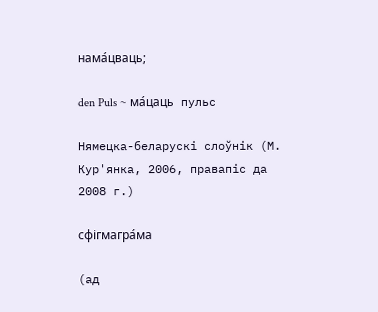нама́цваць;

den Puls ~ ма́цаць пульс

Нямецка-беларускі слоўнік (М. Кур'янка, 2006, правапіс да 2008 г.)

сфігмагра́ма

(ад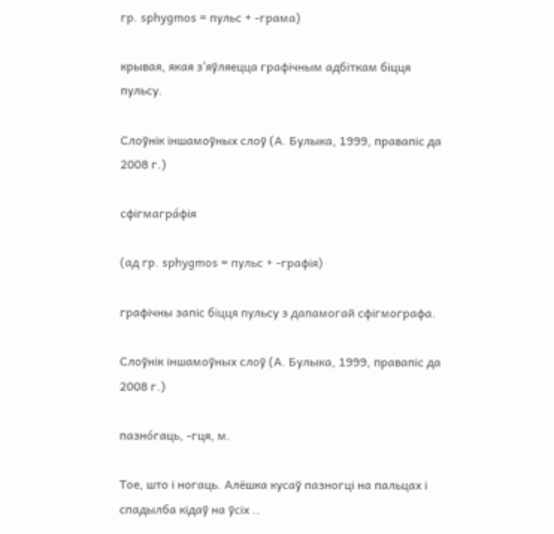гр. sphygmos = пульс + -грама)

крывая, якая з’яўляецца графічным адбіткам біцця пульсу.

Слоўнік іншамоўных слоў (А. Булыка, 1999, правапіс да 2008 г.)

сфігмагра́фія

(ад гр. sphygmos = пульс + -графія)

графічны запіс біцця пульсу з дапамогай сфігмографа.

Слоўнік іншамоўных слоў (А. Булыка, 1999, правапіс да 2008 г.)

пазно́гаць, ‑гця, м.

Тое, што і ногаць. Алёшка кусаў пазногці на пальцах і спадылба кідаў на ўсіх ..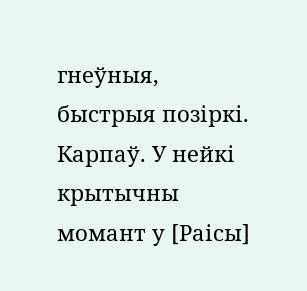гнеўныя, быстрыя позіркі. Карпаў. У нейкі крытычны момант у [Раісы]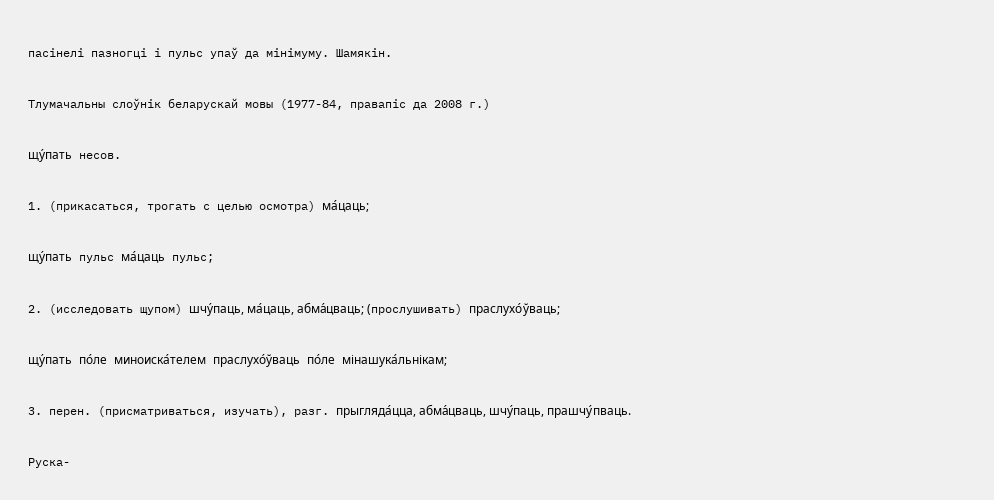пасінелі пазногці і пульс упаў да мінімуму. Шамякін.

Тлумачальны слоўнік беларускай мовы (1977-84, правапіс да 2008 г.)

щу́пать несов.

1. (прикасаться, трогать с целью осмотра) ма́цаць;

щу́пать пульс ма́цаць пульс;

2. (исследовать щупом) шчу́паць, ма́цаць, абма́цваць; (прослушивать) праслухо́ўваць;

щу́пать по́ле миноиска́телем праслухо́ўваць по́ле мінашука́льнікам;

3. перен. (присматриваться, изучать), разг. прыгляда́цца, абма́цваць, шчу́паць, прашчу́пваць.

Руска-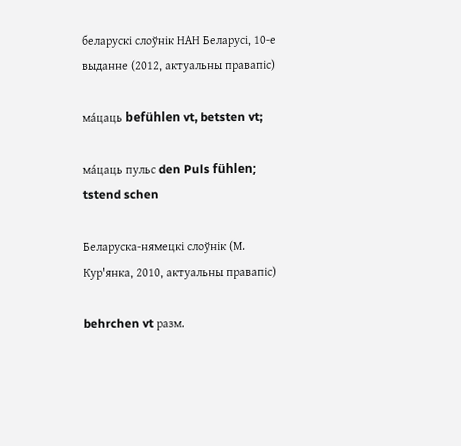беларускі слоўнік НАН Беларусі, 10-е выданне (2012, актуальны правапіс)

ма́цаць befühlen vt, betsten vt;

ма́цаць пульс den Puls fühlen; tstend schen

Беларуска-нямецкі слоўнік (М. Кур'янка, 2010, актуальны правапіс)

behrchen vt разм.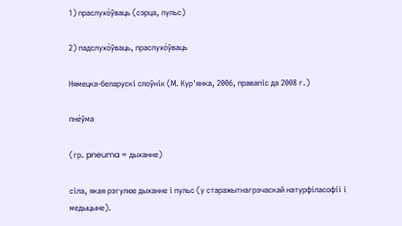1) праслухо́ўваць (сэрца, пульс)

2) падслухо́ўваць, праслухо́ўваць

Нямецка-беларускі слоўнік (М. Кур'янка, 2006, правапіс да 2008 г.)

пне́ўма

(гр. pneuma = дыханне)

сіла, якая рэгулюе дыханне і пульс (у старажытнагрэчаскай натурфіласофіі і медыцыне).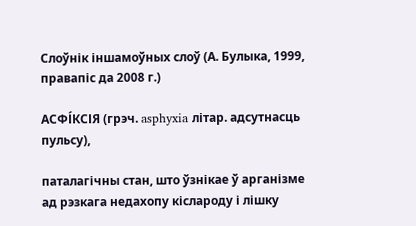Слоўнік іншамоўных слоў (А. Булыка, 1999, правапіс да 2008 г.)

АСФІ́КСІЯ (грэч. asphyxia літар. адсутнасць пульсу),

паталагічны стан, што ўзнікае ў арганізме ад рэзкага недахопу кіслароду і лішку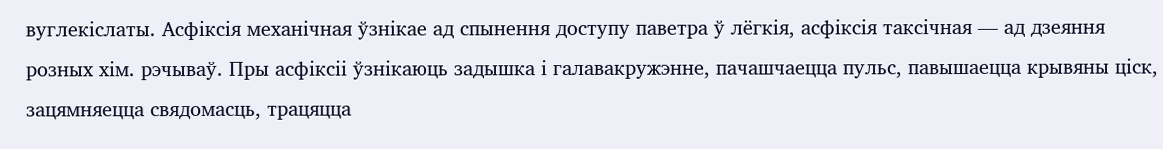вуглекіслаты. Асфіксія механічная ўзнікае ад спынення доступу паветра ў лёгкія, асфіксія таксічная — ад дзеяння розных хім. рэчываў. Пры асфіксіі ўзнікаюць задышка і галавакружэнне, пачашчаецца пульс, павышаецца крывяны ціск, зацямняецца свядомасць, трацяцца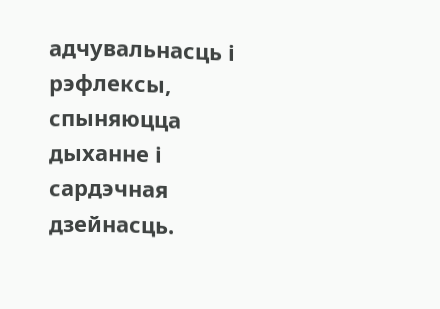адчувальнасць і рэфлексы, спыняюцца дыханне і сардэчная дзейнасць.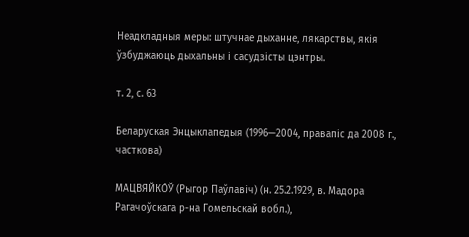Неадкладныя меры: штучнае дыханне, лякарствы, якія ўзбуджаюць дыхальны і сасудзісты цэнтры.

т. 2, с. 63

Беларуская Энцыклапедыя (1996—2004, правапіс да 2008 г., часткова)

МАЦВЯЙКО́Ў (Рыгор Паўлавіч) (н. 25.2.1929, в. Мадора Рагачоўскага р-на Гомельскай вобл.),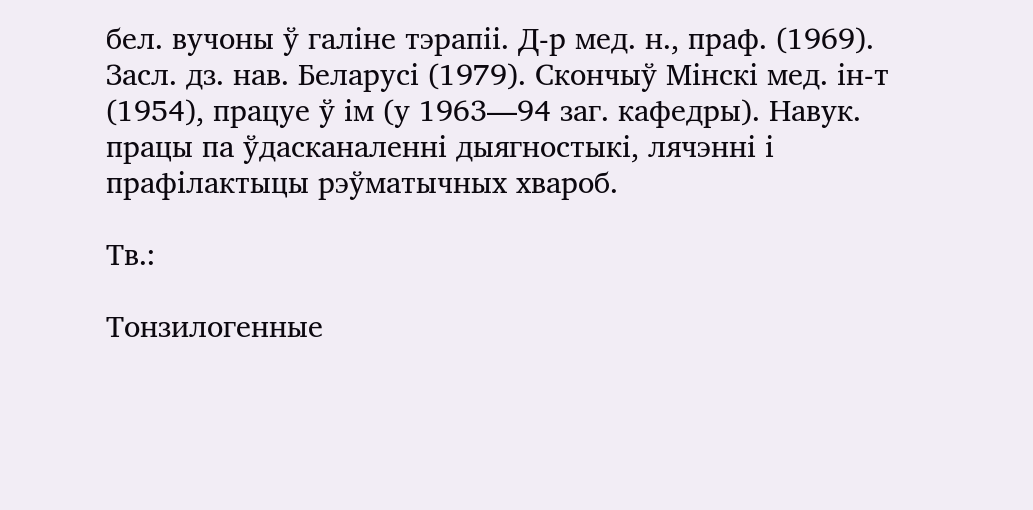бел. вучоны ў галіне тэрапіі. Д-р мед. н., праф. (1969). Засл. дз. нав. Беларусі (1979). Скончыў Мінскі мед. ін-т (1954), працуе ў ім (у 1963—94 заг. кафедры). Навук. працы па ўдасканаленні дыягностыкі, лячэнні і прафілактыцы рэўматычных хвароб.

Тв.:

Тонзилогенные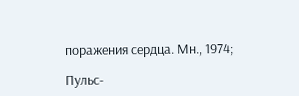поражения сердца. Мн., 1974;

Пульс-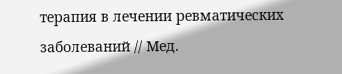терапия в лечении ревматических заболеваний // Мед.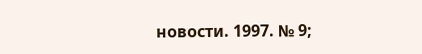новости. 1997. № 9;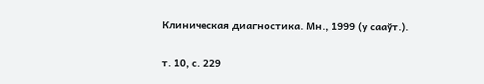Клиническая диагностика. Мн., 1999 (у сааўт.).

т. 10, с. 229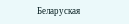Беларуская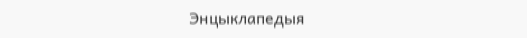Энцыклапедыя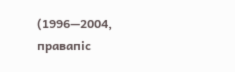(1996—2004, правапіс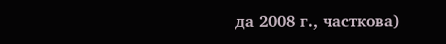да 2008 г., часткова)